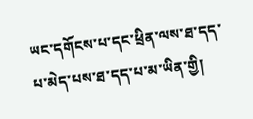ཡང་དགོངས་པ་དང་ཕྲིན་ལས་ཐ་དད་པ་མེད་པས་ཐ་དད་པ་མ་ཡིན་གྱི།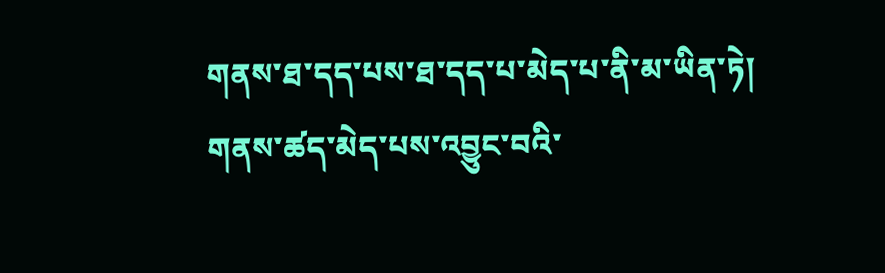གནས་ཐ་དད་པས་ཐ་དད་པ་མེད་པ་ནི་མ་ཡིན་ཏེ། གནས་ཚད་མེད་པས་འབྱུང་བའི་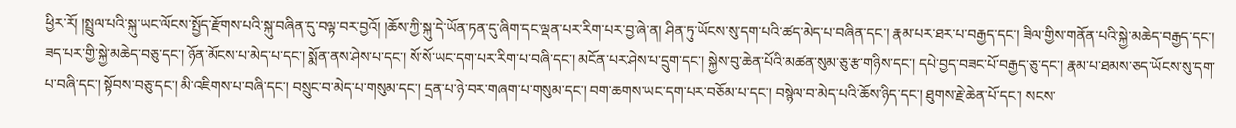ཕྱིར་རོ། །སྤྲུལ་པའི་སྐུ་ཡང་ལོངས་སྤྱོད་རྫོགས་པའི་སྐུ་བཞིན་དུ་བལྟ་བར་བྱའོ། །ཆོས་ཀྱི་སྐུ་དེ་ཡོན་ཏན་དུ་ཞིག་དང་ལྡན་པར་རིག་པར་བྱ་ཞེ་ན། ཤིན་ཏུ་ཡོངས་སུ་དག་པའི་ཚད་མེད་པ་བཞིན་དང་། རྣམ་པར་ཐར་པ་བརྒྱད་དང་། ཟིལ་གྱིས་གནོན་པའི་སྐྱེ་མཆེད་བརྒྱད་དང་། ཟད་པར་གྱི་སྐྱེ་མཆེད་བཅུ་དང་། ཉོན་མོངས་པ་མེད་པ་དང་། སྨོན་ནས་ཤེས་པ་དང་། སོ་སོ་ཡང་དག་པར་རིག་པ་བཞི་དང་། མངོན་པར་ཤེས་པ་དྲུག་དང་། སྐྱེས་བུ་ཆེན་པོའི་མཚན་སུམ་ཅུ་རྩ་གཉིས་དང་། དཔེ་བྱད་བཟང་པོ་བརྒྱད་ཅུ་དང་། རྣམ་པ་ཐམས་ཅད་ཡོངས་སུ་དག་པ་བཞི་དང་། སྟོབས་བཅུ་དང་། མི་འཇིགས་པ་བཞི་དང་། བསྲུང་བ་མེད་པ་གསུམ་དང་། དྲན་པ་ཉེ་བར་གཞག་པ་གསུམ་དང་། བག་ཆགས་ཡང་དག་པར་བཅོམ་པ་དང་། བསྙེལ་བ་མེད་པའི་ཆོས་ཉིད་དང་། ཐུགས་རྗེ་ཆེན་པོ་དང་། སངས་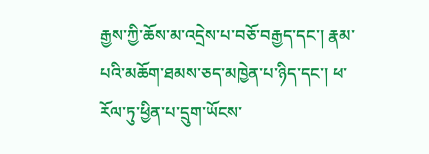རྒྱས་ཀྱི་ཆོས་མ་འདྲེས་པ་བཅོ་བརྒྱད་དང་། རྣམ་པའི་མཆོག་ཐམས་ཅད་མཁྱེན་པ་ཉིད་དང་། ཕ་རོལ་ཏུ་ཕྱིན་པ་དྲུག་ཡོངས་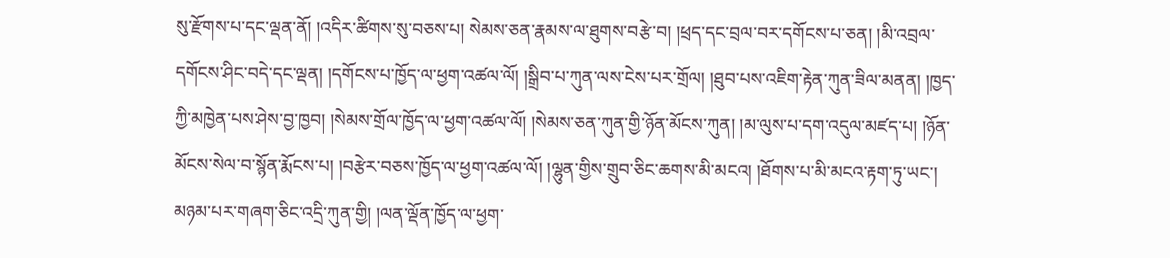སུ་རྫོགས་པ་དང་ལྡན་ནོ། །འདིར་ཚིགས་སུ་བཅས་པ། སེམས་ཅན་རྣམས་ལ་ཐུགས་བརྩེ་བ། །ཕྲད་དང་བྲལ་བར་དགོངས་པ་ཅན། །མི་འབྲལ་དགོངས་ཤིང་བདེ་དང་ལྡན། །དགོངས་པ་ཁྱོད་ལ་ཕྱག་འཚལ་ལོ། །སྒྲིབ་པ་ཀུན་ལས་ངེས་པར་གྲོལ། །ཐུབ་པས་འཇིག་རྟེན་ཀུན་ཟིལ་མནན། །ཁྱད་ཀྱི་མཁྱེན་པས་ཤེས་བྱ་ཁྱབ། །སེམས་གྲོལ་ཁྱོད་ལ་ཕྱག་འཚལ་ལོ། །སེམས་ཅན་ཀུན་གྱི་ཉོན་མོངས་ཀུན། །མ་ལུས་པ་དག་འདུལ་མཛད་པ། །ཉོན་མོངས་སེལ་བ་སྙོན་རྨོངས་པ། །བརྩེར་བཅས་ཁྱོད་ལ་ཕྱག་འཚལ་ལོ། །ལྷུན་གྱིས་གྲུབ་ཅིང་ཆགས་མི་མངའ། །ཐོགས་པ་མི་མངའ་རྟག་ཏུ་ཡང་། མཉམ་པར་གཞག་ཅིང་འདྲི་ཀུན་གྱི། །ལན་ལྡོན་ཁྱོད་ལ་ཕྱག་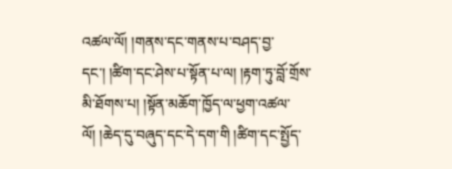འཚལ་ལོ། །གནས་དང་གནས་པ་བཤད་བྱ་དང་། །ཚིག་དང་ཤེས་པ་སྟོན་པ་ལ། །རྟག་ཏུ་བློ་གྲོས་མི་ཐོགས་པ། །སྟོན་མཆོག་ཁྱོད་ལ་ཕྱག་འཚལ་ལོ། །ཆེད་དུ་བཞུད་དང་དེ་དག་གི །ཚིག་དང་སྤྱོད་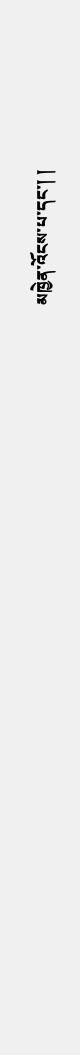མཁྱེན་འོངས་པ་དང་། །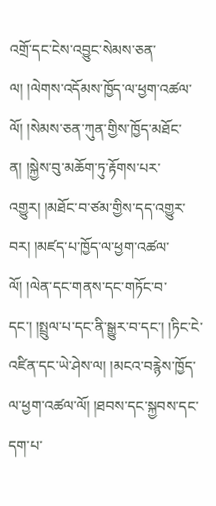འགྲོ་དང་ངེས་འབྱུང་སེམས་ཅན་ལ། །ལེགས་འདོམས་ཁྱོད་ལ་ཕྱག་འཚལ་ལོ། །སེམས་ཅན་ཀུན་གྱིས་ཁྱོད་མཐོང་ན། །སྐྱེས་བུ་མཆོག་ཏུ་རྟོགས་པར་འགྱུར། །མཐོང་བ་ཙམ་གྱིས་དད་འགྱུར་བར། །མཛད་པ་ཁྱོད་ལ་ཕྱག་འཚལ་ལོ། །ལེན་དང་གནས་དང་གཏོང་བ་དང་། །སྤྲུལ་པ་དང་ནི་སྒྱུར་བ་དང་། །ཏིང་ངེ་འཛིན་དང་ཡེ་ཤེས་ལ། །མངའ་བརྙེས་ཁྱོད་ལ་ཕྱག་འཚལ་ལོ། །ཐབས་དང་སྐྱབས་དང་དག་པ་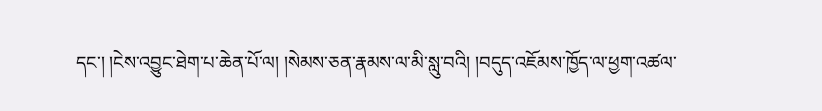དང་། །ངེས་འབྱུང་ཐེག་པ་ཆེན་པོ་ལ། །སེམས་ཅན་རྣམས་ལ་མི་སླུ་བའི། །བདུད་འཇོམས་ཁྱོད་ལ་ཕྱག་འཚལ་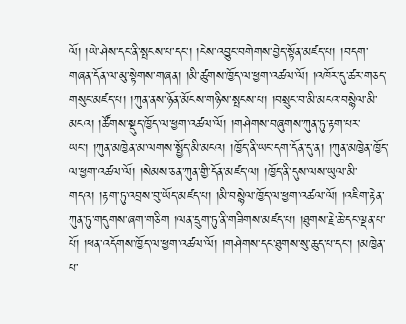ལོ། །ཡེ་ཤེས་དང་ནི་སྤངས་པ་དང་། །ངེས་འབྱུང་བགེགས་བྱེད་སྟོན་མཛད་པ། །བདག་གཞན་དོན་ལ་མུ་སྟེགས་གཞན། །མི་ཚུགས་ཁྱོད་ལ་ཕྱག་འཚལ་ལོ། །འཁོར་དུ་ཚར་གཅད་གསུང་མཛད་པ། །ཀུན་ནས་ཉོན་མོངས་གཉིས་སྤངས་པ། །བསྲུང་བ་མི་མངའ་བསྙེལ་མི་མངའ། །ཚོགས་སྡུད་ཁྱོད་ལ་ཕྱག་འཚལ་ལོ། །གཤེགས་བཞུགས་ཀུན་ཏུ་རྟག་པར་ཡང་། །ཀུན་མཁྱེན་མ་ལགས་སྤྱོད་མི་མངའ། །ཁྱོད་ནི་ཡང་དག་དོན་དུ་ན། །ཀུན་མཁྱེན་ཁྱོད་ལ་ཕྱག་འཚལ་ལོ། །སེམས་ཅན་ཀུན་གྱི་དོན་མཛད་ལ། །ཁྱོད་ནི་དུས་ལས་ཡུལ་མི་གདའ། །རྟག་ཏུ་འབྲས་བུ་ཡོད་མཛད་པ། །མི་བསྙེལ་ཁྱོད་ལ་ཕྱག་འཚལ་ལོ། །འཇིག་རྟེན་ཀུན་ཏུ་གདུགས་ཞག་གཅིག །ལན་དྲུག་ཏུ་ནི་གཟིགས་མཛད་པ། །ཐུགས་རྗེ་ཆེ་དང་ལྡན་པ་པོ། །ཕན་འདོགས་ཁྱོད་ལ་ཕྱག་འཚལ་ལོ། །གཤེགས་དང་ཐུགས་སུ་ཆུད་པ་དང་། །མཁྱེན་པ་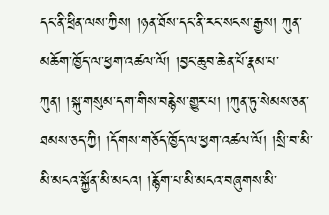དང་ནི་ཕྲིན་ལས་ཀྱིས། །ཉན་ཐོས་དང་ནི་རང་སངས་རྒྱས། ཀུན་མཆོག་ཁྱོད་ལ་ཕྱག་འཚལ་ལོ། །བྱང་ཆུབ་ཆེན་པོ་རྣམ་པ་ཀུན། །སྐུ་གསུམ་དག་གིས་བརྙེས་གྱུར་པ། །ཀུན་ཏུ་སེམས་ཅན་ཐམས་ཅད་ཀྱི། །དོགས་གཅོད་ཁྱོད་ལ་ཕྱག་འཚལ་ལོ། །སྲི་བ་མི་མི་མངའ་སྐྱོན་མི་མངའ། །རྙོག་པ་མི་མངའ་བཞུགས་མི་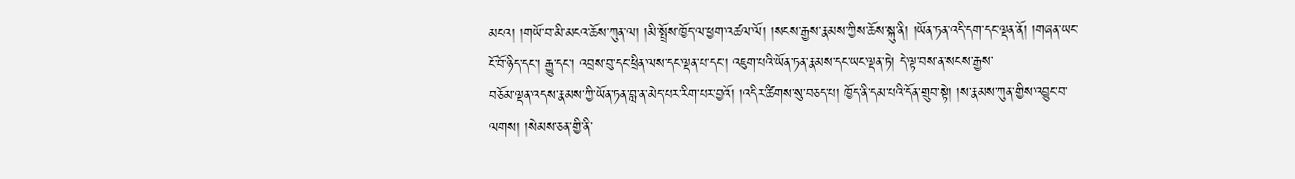མངའ། །གཡོ་བ་མི་མངའ་ཆོས་ཀུན་ལ། །མི་སྤྲོས་ཁྱོད་ལ་ཕྱག་འཚལ་ལོ། །སངས་རྒྱས་རྣམས་ཀྱིས་ཆོས་སྐུ་ནི། །ཡོན་ཏན་འདི་དག་དང་ལྡན་ནོ། །གཞན་ཡང་ངོ་བོ་ཉིད་དང་། རྒྱུ་དང་། འབྲས་བུ་དང་ཕྲིན་ལས་དང་ལྡན་པ་དང་། འཇུག་པའི་ཡོན་ཏན་རྣམས་དང་ཡང་ལྡན་ཏེ། དེ་ལྟ་བས་ན་སངས་རྒྱས་
བཅོམ་ལྡན་འདས་རྣམས་ཀྱི་ཡོན་ཏན་བླ་ན་མེད་པར་རིག་པར་བྱའོ། །འདིར་ཚིགས་སུ་བཅད་པ། ཁྱོད་ནི་དམ་པའི་དོན་གྲུབ་སྟེ། །ས་རྣམས་ཀུན་གྱིས་འབྱུང་བ་ལགས། །སེམས་ཅན་གྱི་ནི་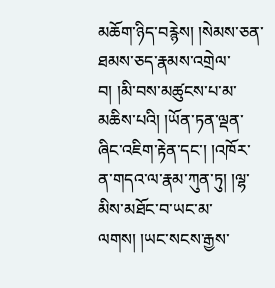མཆོག་ཉིད་བརྙེས། །སེམས་ཅན་ཐམས་ཅད་རྣམས་འགྲེལ་བ། །མི་བས་མཚུངས་པ་མ་མཆིས་པའི། །ཡོན་ཏན་ལྡན་ཞིང་འཇིག་རྟེན་དང་། །འཁོར་ན་གདའ་ལ་རྣམ་ཀུན་ཏུ། །ལྷ་མིས་མཐོང་བ་ཡང་མ་ལགས། །ཡང་སངས་རྒྱས་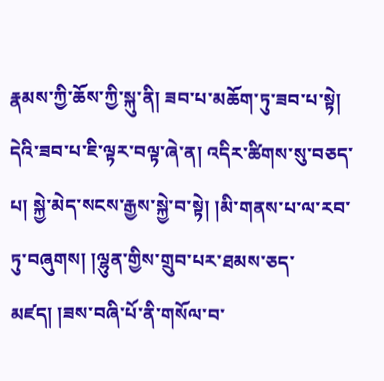རྣམས་ཀྱི་ཆོས་ཀྱི་སྐུ་ནི། ཟབ་པ་མཆོག་ཏུ་ཟབ་པ་སྟེ། དེའི་ཟབ་པ་ཇི་ལྟར་བལྟ་ཞེ་ན། འདིར་ཚིགས་སུ་བཅད་པ། སྐྱེ་མེད་སངས་རྒྱས་སྐྱེ་བ་སྟེ། །མི་གནས་པ་ལ་རབ་ཏུ་བཞུགས། །ལྷུན་གྱིས་གྲུབ་པར་ཐམས་ཅད་མཛད། །ཟས་བཞི་པོ་ནི་གསོལ་བ་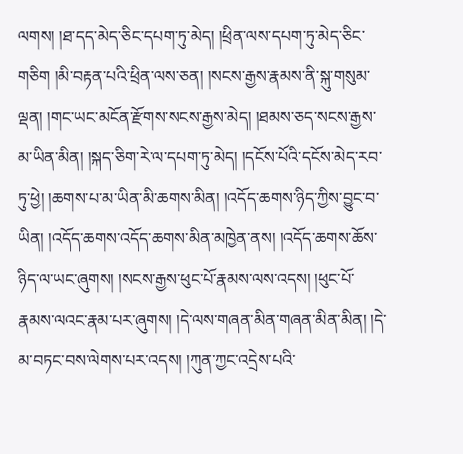ལགས། །ཐ་དད་མེད་ཅིང་དཔག་ཏུ་མེད། །ཕྲིན་ལས་དཔག་ཏུ་མེད་ཅིང་གཅིག །མི་བརྟན་པའི་ཕྲིན་ལས་ཅན། །སངས་རྒྱས་རྣམས་ནི་སྐུ་གསུམ་ལྡན། །གང་ཡང་མངོན་རྫོགས་སངས་རྒྱས་མེད། །ཐམས་ཅད་སངས་རྒྱས་མ་ཡིན་མིན། །སྐད་ཅིག་རེ་ལ་དཔག་ཏུ་མེད། །དངོས་པོའི་དངོས་མེད་རབ་ཏུ་ཕྱེ། །ཆགས་པ་མ་ཡིན་མི་ཆགས་མིན། །འདོད་ཆགས་ཉིད་ཀྱིས་བྱུང་བ་ཡིན། །འདོད་ཆགས་འདོད་ཆགས་མིན་མཁྱེན་ནས། །འདོད་ཆགས་ཆོས་ཉིད་ལ་ཡང་ཞུགས། །སངས་རྒྱས་ཕུང་པོ་རྣམས་ལས་འདས། །ཕུང་པོ་རྣམས་ལའང་རྣམ་པར་ཞུགས། །དེ་ལས་གཞན་མིན་གཞན་མིན་མིན། །དེ་མ་བཏང་བས་ལེགས་པར་འདས། །ཀུན་ཀྱང་འདྲེས་པའི་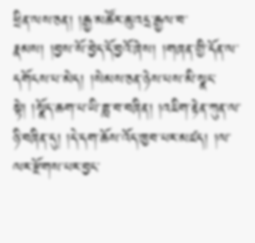ཕྲིན་ལས་ཅན། །རྒྱ་མཚོར་ཆུ་འདྲ་རྒྱལ་བ་རྣམས། །བྱས་སོ་བྱེད་དོ་བྱའོ་ཞེས། །གཞན་གྱི་དོན་ལ་དགོངས་པ་མེད། །སེམས་ཅན་ཉེས་པས་མི་སྣང་སྟེ། །སྣོད་ཆག་པ་ཡི་ཟླ་བ་བཞིན། །འཇིག་རྟེན་ཀུན་ལ་ཉི་བཞིན་དུ། །དེ་དག་ཆོས་འོད་ཁྱབ་པར་མཛད། །ལ་ལར་རྫོགས་པར་བྱང་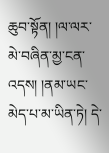ཆུབ་སྟོན། །ལ་ལར་མེ་བཞིན་མྱ་ངན་འདས། །ནམ་ཡང་མེད་པ་མ་ཡིན་ཏེ། དེ་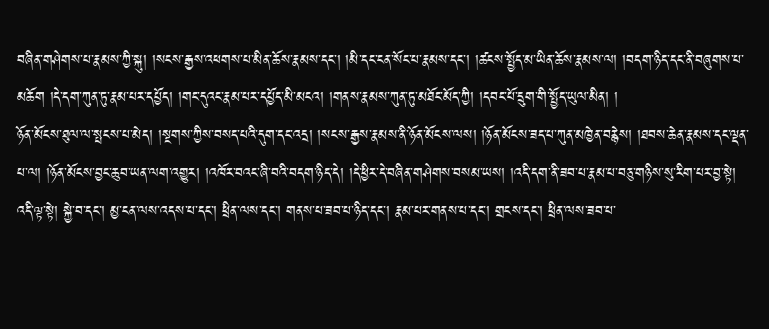བཞིན་གཤེགས་པ་རྣམས་ཀྱི་སྐུ། །སངས་རྒྱས་འཕགས་པ་མིན་ཆོས་རྣམས་དང་། །མི་དང་ངན་སོང་པ་རྣམས་དང་། །ཚངས་སྤྱོད་མ་ཡིན་ཆོས་རྣམས་ལ། །བདག་ཉིད་དང་ནི་བཞུགས་པ་མཆོག །དེ་དག་ཀུན་ཏུ་རྣམ་པར་དཔྱོད། །གང་དུའང་རྣམ་པར་དཔྱོད་མི་མངའ། །གནས་རྣམས་ཀུན་ཏུ་མཐོང་མོད་ཀྱི། །དབང་པོ་དྲུག་གི་སྤྱོད་ཡུལ་མིན། །
ཉོན་མོངས་ཐུལ་ལ་སྤངས་པ་མེད། །སྔགས་ཀྱིས་བསད་པའི་དུག་དང་འདྲ། །སངས་རྒྱས་རྣམས་ནི་ཉོན་མོངས་ལས། །ཉོན་མོངས་ཟད་པ་ཀུན་མཁྱེན་བརྙེས། །ཐབས་ཆེན་རྣམས་དང་ལྡན་པ་ལ། །ཉོན་མོངས་བྱང་ཆུབ་ཡན་ལག་འགྱུར། །འཁོར་བའང་ཞི་བའི་བདག་ཉིད་དེ། །དེ་ཕྱིར་དེ་བཞིན་གཤེགས་བསམ་ཡས། །འདི་དག་ནི་ཟབ་པ་རྣམ་པ་བཅུ་གཉིས་སུ་རིག་པར་བྱ་སྟེ། འདི་ལྟ་སྟེ། སྐྱེ་བ་དང་། མྱ་ངན་ལས་འདས་པ་དང་། ཕྲིན་ལས་དང་། གནས་པ་ཟབ་པ་ཉིད་དང་། རྣམ་པར་གནས་པ་དང་། གྲངས་དང་། ཕྲིན་ལས་ཟབ་པ་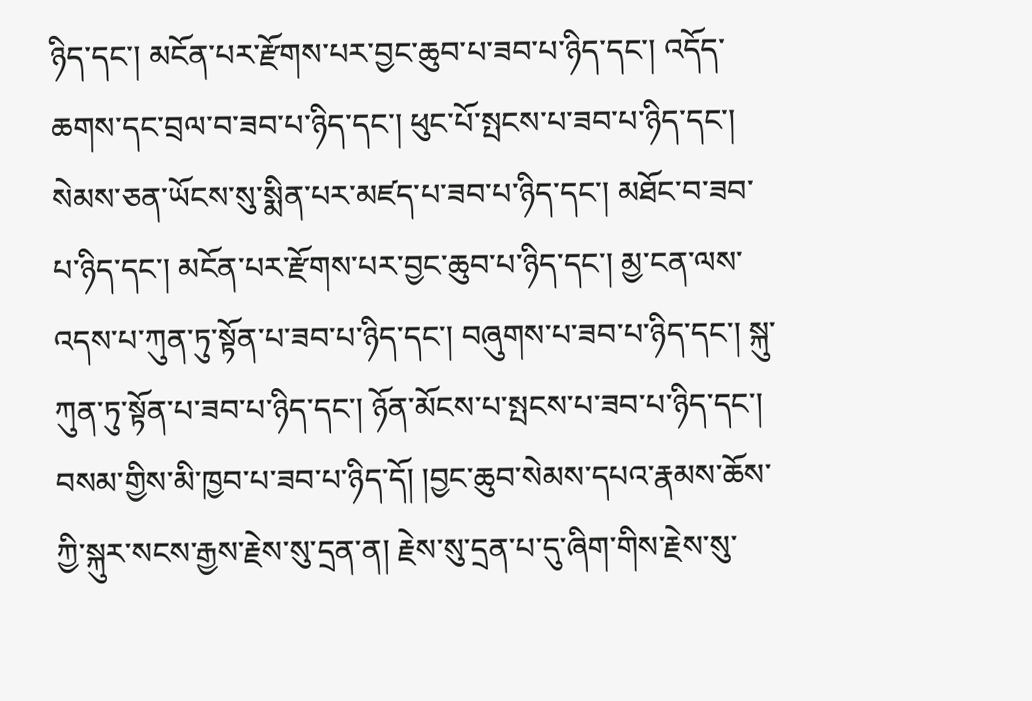ཉིད་དང་། མངོན་པར་རྫོགས་པར་བྱང་ཆུབ་པ་ཟབ་པ་ཉིད་དང་། འདོད་ཆགས་དང་བྲལ་བ་ཟབ་པ་ཉིད་དང་། ཕུང་པོ་སྤངས་པ་ཟབ་པ་ཉིད་དང་། སེམས་ཅན་ཡོངས་སུ་སྨིན་པར་མཛད་པ་ཟབ་པ་ཉིད་དང་། མཐོང་བ་ཟབ་པ་ཉིད་དང་། མངོན་པར་རྫོགས་པར་བྱང་ཆུབ་པ་ཉིད་དང་། མྱ་ངན་ལས་འདས་པ་ཀུན་ཏུ་སྟོན་པ་ཟབ་པ་ཉིད་དང་། བཞུགས་པ་ཟབ་པ་ཉིད་དང་། སྐུ་ཀུན་ཏུ་སྟོན་པ་ཟབ་པ་ཉིད་དང་། ཉོན་མོངས་པ་སྤངས་པ་ཟབ་པ་ཉིད་དང་། བསམ་གྱིས་མི་ཁྱབ་པ་ཟབ་པ་ཉིད་དོ། །བྱང་ཆུབ་སེམས་དཔའ་རྣམས་ཆོས་ཀྱི་སྐུར་སངས་རྒྱས་རྗེས་སུ་དྲན་ན། རྗེས་སུ་དྲན་པ་དུ་ཞིག་གིས་རྗེས་སུ་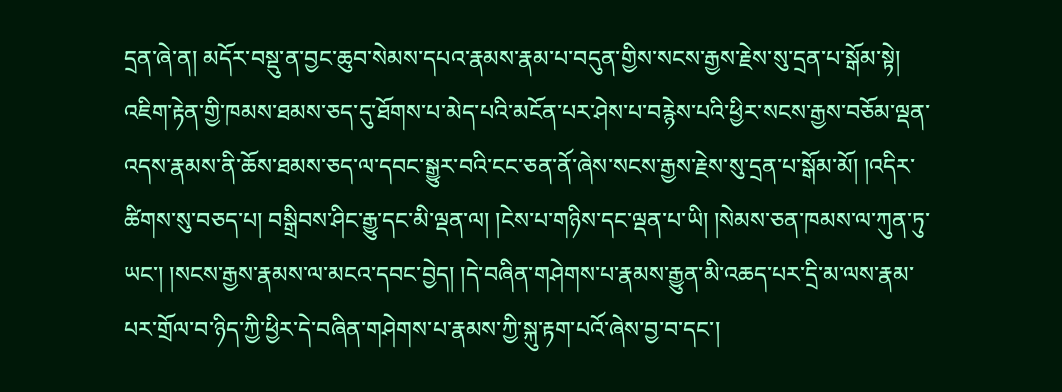དྲན་ཞེ་ན། མདོར་བསྡུ་ན་བྱང་ཆུབ་སེམས་དཔའ་རྣམས་རྣམ་པ་བདུན་གྱིས་སངས་རྒྱས་རྗེས་སུ་དྲན་པ་སྒོམ་སྟེ། འཇིག་རྟེན་གྱི་ཁམས་ཐམས་ཅད་དུ་ཐོགས་པ་མེད་པའི་མངོན་པར་ཤེས་པ་བརྙེས་པའི་ཕྱིར་སངས་རྒྱས་བཅོམ་ལྡན་འདས་རྣམས་ནི་ཆོས་ཐམས་ཅད་ལ་དབང་སྒྱུར་བའི་ངང་ཅན་ནོ་ཞེས་སངས་རྒྱས་རྗེས་སུ་དྲན་པ་སྒོམ་མོ། །འདིར་ཚིགས་སུ་བཅད་པ། བསྒྲིབས་ཤིང་རྒྱུ་དང་མི་ལྡན་ལ། །ངེས་པ་གཉིས་དང་ལྡན་པ་ཡི། །སེམས་ཅན་ཁམས་ལ་ཀུན་ཏུ་ཡང་། །སངས་རྒྱས་རྣམས་ལ་མངའ་དབང་བྱེད། །དེ་བཞིན་གཤེགས་པ་རྣམས་རྒྱུན་མི་འཆད་པར་དྲི་མ་ལས་རྣམ་པར་གྲོལ་བ་ཉིད་ཀྱི་ཕྱིར་དེ་བཞིན་གཤེགས་པ་རྣམས་ཀྱི་སྐུ་རྟག་པའོ་ཞེས་བྱ་བ་དང་།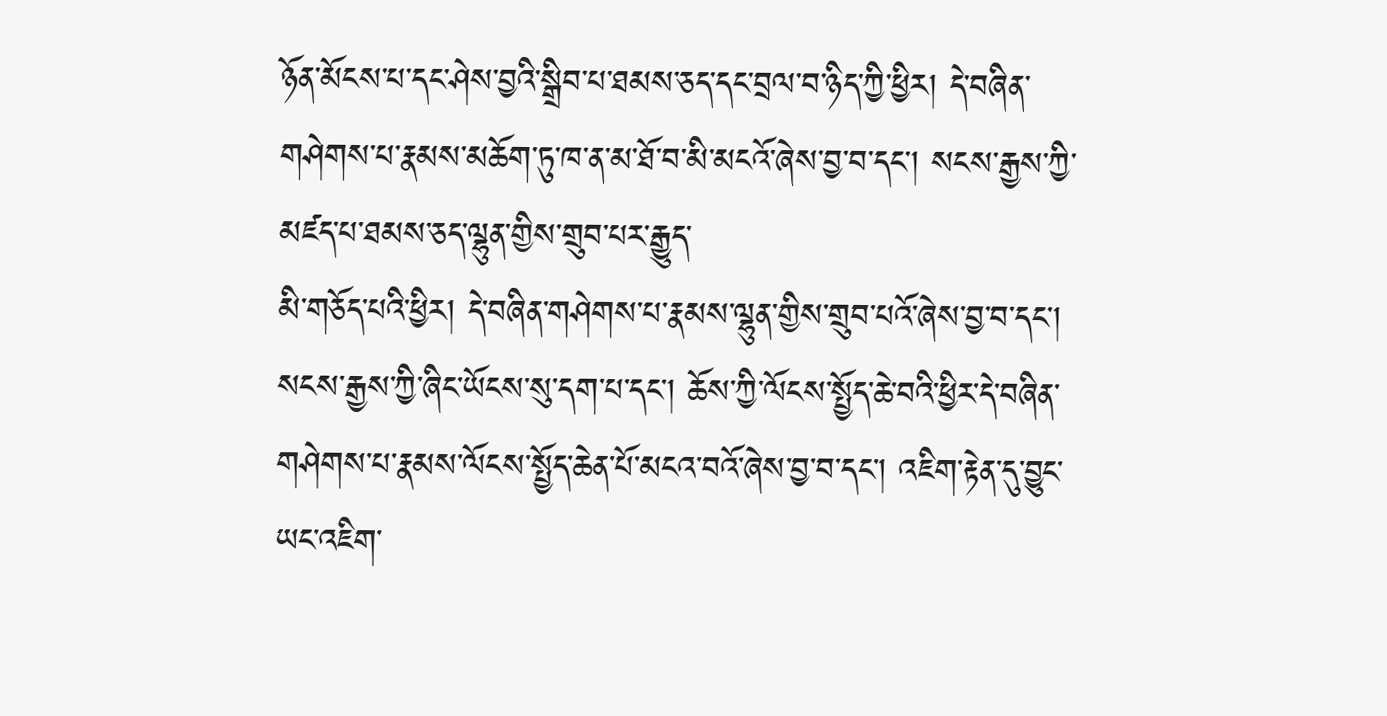ཉོན་མོངས་པ་དང་ཤེས་བྱའི་སྒྲིབ་པ་ཐམས་ཅད་དང་བྲལ་བ་ཉིད་ཀྱི་ཕྱིར། དེ་བཞིན་གཤེགས་པ་རྣམས་མཆོག་ཏུ་ཁ་ན་མ་ཐོ་བ་མི་མངའོ་ཞེས་བྱ་བ་དང་། སངས་རྒྱས་ཀྱི་མཛད་པ་ཐམས་ཅད་ལྷུན་གྱིས་གྲུབ་པར་རྒྱུད་
མི་གཅོད་པའི་ཕྱིར། དེ་བཞིན་གཤེགས་པ་རྣམས་ལྷུན་གྱིས་གྲུབ་པའོ་ཞེས་བྱ་བ་དང་། སངས་རྒྱས་ཀྱི་ཞིང་ཡོངས་སུ་དག་པ་དང་། ཆོས་ཀྱི་ལོངས་སྤྱོད་ཆེ་བའི་ཕྱིར་དེ་བཞིན་གཤེགས་པ་རྣམས་ལོངས་སྤྱོད་ཆེན་པོ་མངའ་བའོ་ཞེས་བྱ་བ་དང་། འཇིག་རྟེན་དུ་བྱུང་ཡང་འཇིག་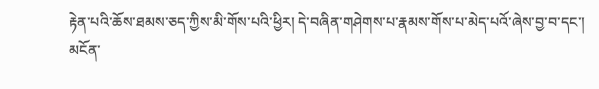རྟེན་པའི་ཆོས་ཐམས་ཅད་ཀྱིས་མི་གོས་པའི་ཕྱིར། དེ་བཞིན་གཤེགས་པ་རྣམས་གོས་པ་མེད་པའོ་ཞེས་བྱ་བ་དང་། མངོན་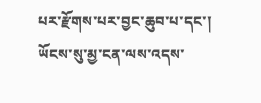པར་རྫོགས་པར་བྱང་ཆུབ་པ་དང་། ཡོངས་སུ་མྱ་ངན་ལས་འདས་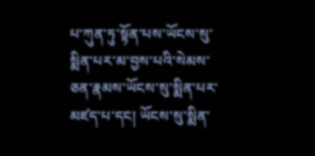པ་ཀུན་ཏུ་སྟོན་པས་ཡོངས་སུ་སྨིན་པར་མ་བྱས་པའི་སེམས་ཅན་རྣམས་ཡོངས་སུ་སྨིན་པར་མཛད་པ་དང། ཡོངས་སུ་སྨིན་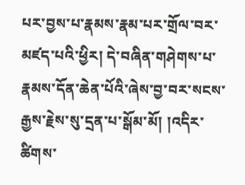པར་བྱས་པ་རྣམས་རྣམ་པར་གྲོལ་བར་མཛད་པའི་ཕྱིར། དེ་བཞིན་གཤེགས་པ་རྣམས་དོན་ཆེན་པོའི་ཞེས་བྱ་བར་སངས་རྒྱས་རྗེས་སུ་དྲན་པ་སྒོམ་མོ། །འདིར་ཚིགས་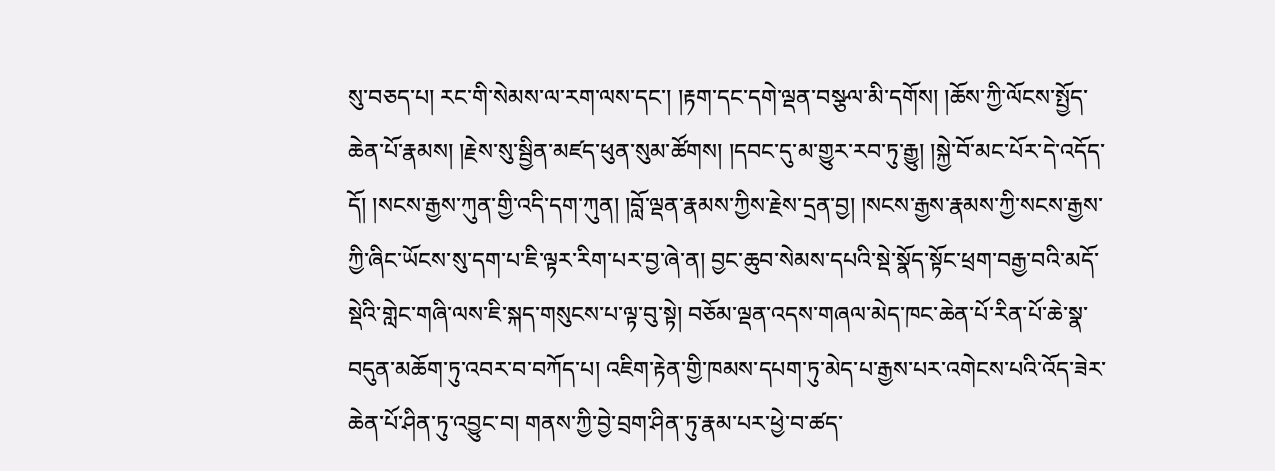སུ་བཅད་པ། རང་གི་སེམས་ལ་རག་ལས་དང་། །རྟག་དང་དགེ་ལྡན་བསྩལ་མི་དགོས། །ཆོས་ཀྱི་ལོངས་སྤྱོད་ཆེན་པོ་རྣམས། །རྗེས་སུ་སྦྱིན་མཛད་ཕུན་སུམ་ཚོགས། །དབང་དུ་མ་གྱུར་རབ་ཏུ་རྒྱུ། །སྐྱེ་བོ་མང་པོར་དེ་འདོད་དོ། །སངས་རྒྱས་ཀུན་གྱི་འདི་དག་ཀུན། །བློ་ལྡན་རྣམས་ཀྱིས་རྗེས་དྲན་བྱ། །སངས་རྒྱས་རྣམས་ཀྱི་སངས་རྒྱས་ཀྱི་ཞིང་ཡོངས་སུ་དག་པ་ཇི་ལྟར་རིག་པར་བྱ་ཞེ་ན། བྱང་ཆུབ་སེམས་དཔའི་སྡེ་སྣོད་སྟོང་ཕྲག་བརྒྱ་བའི་མདོ་སྡེའི་གླེང་གཞི་ལས་ཇི་སྐད་གསུངས་པ་ལྟ་བུ་སྟེ། བཅོམ་ལྡན་འདས་གཞལ་མེད་ཁང་ཆེན་པོ་རིན་པོ་ཆེ་སྣ་བདུན་མཆོག་ཏུ་འབར་བ་བཀོད་པ། འཇིག་རྟེན་གྱི་ཁམས་དཔག་ཏུ་མེད་པ་རྒྱས་པར་འགེངས་པའི་འོད་ཟེར་ཆེན་པོ་ཤིན་ཏུ་འབྱུང་བ། གནས་ཀྱི་བྱེ་བྲག་ཤིན་ཏུ་རྣམ་པར་ཕྱེ་བ་ཚད་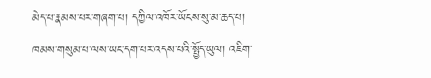མེད་པ་རྣམས་པར་གཞག་པ། དཀྱིལ་འཁོར་ཡོངས་སུ་མ་ཆད་པ། ཁམས་གསུམ་པ་ལས་ཡང་དག་པར་འདས་པའི་སྤྱོད་ཡུལ། འཇིག་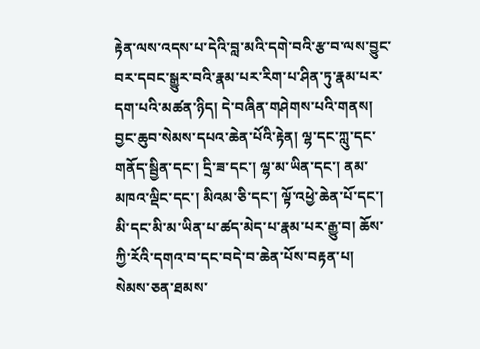རྟེན་ལས་འདས་པ་དེའི་བླ་མའི་དགེ་བའི་རྩ་བ་ལས་བྱུང་བར་དབང་སྒྱུར་བའི་རྣམ་པར་རིག་པ་ཤིན་ཏུ་རྣམ་པར་དག་པའི་མཚན་ཉིད། དེ་བཞིན་གཤེགས་པའི་གནས། བྱང་ཆུབ་སེམས་དཔའ་ཆེན་པོའི་རྟེན། ལྷ་དང་ཀླུ་དང་གནོད་སྦྱིན་དང་། དྲི་ཟ་དང་། ལྷ་མ་ཡིན་དང་། ནམ་མཁའ་ལྡིང་དང་། མིའམ་ཅི་དང་། ལྟོ་འཕྱེ་ཆེན་པོ་དང་། མི་དང་མི་མ་ཡིན་པ་ཚད་མེད་པ་རྣམ་པར་རྒྱུ་བ། ཆོས་ཀྱི་རོའི་དགའ་བ་དང་བདེ་བ་ཆེན་པོས་བརྟན་པ།
སེམས་ཅན་ཐམས་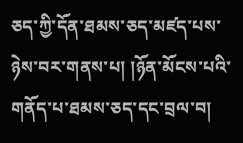ཅད་ཀྱི་དོན་ཐམས་ཅད་མཛད་པས་ཉེས་བར་གནས་པ། །ཉོན་མོངས་པའི་གནོད་པ་ཐམས་ཅད་དང་བྲལ་བ།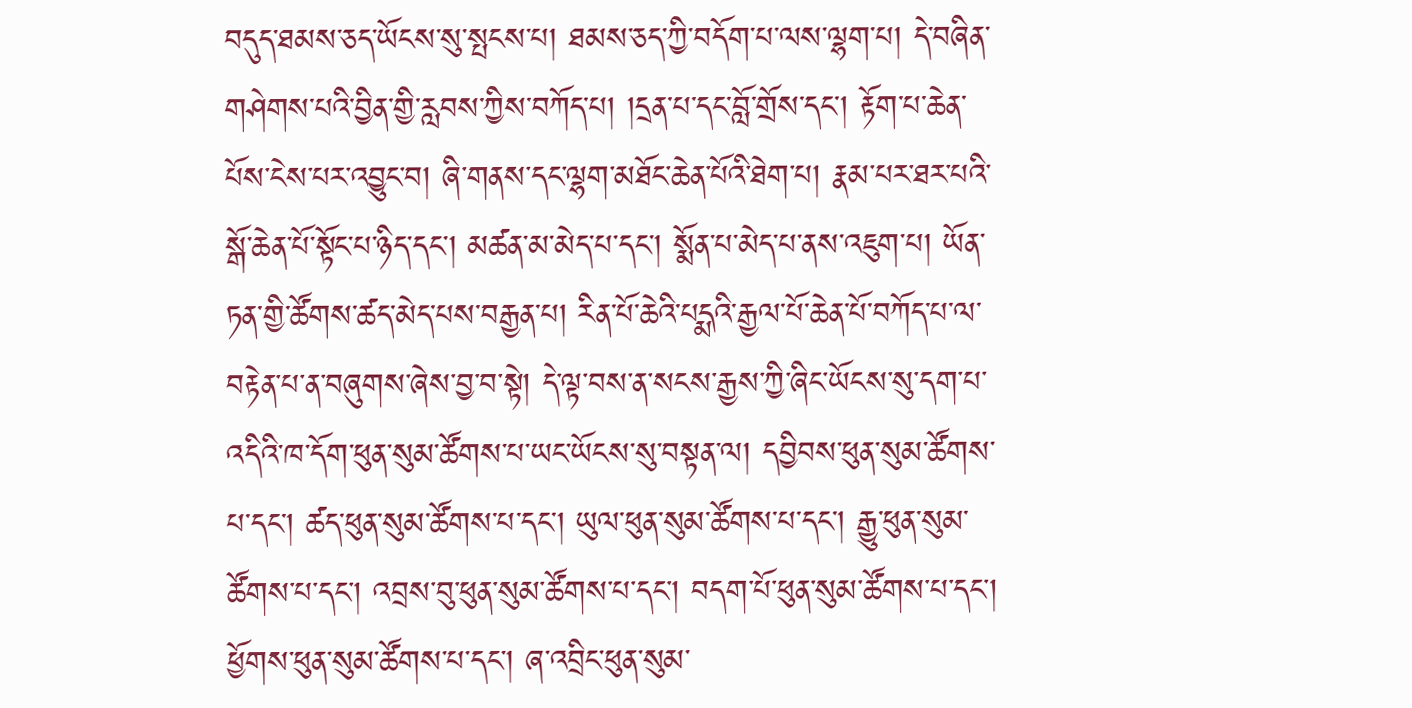བདུད་ཐམས་ཅད་ཡོངས་སུ་སྤངས་པ། ཐམས་ཅད་ཀྱི་བདོག་པ་ལས་ལྷག་པ། དེ་བཞིན་གཤེགས་པའི་བྱིན་གྱི་རླབས་ཀྱིས་བཀོད་པ། །དྲན་པ་དང་བློ་གྲོས་དང་། རྟོག་པ་ཆེན་པོས་ངེས་པར་འབྱུང་བ། ཞི་གནས་དང་ལྷག་མཐོང་ཆེན་པོའི་ཐེག་པ། རྣམ་པར་ཐར་པའི་སྒོ་ཆེན་པོ་སྟོང་པ་ཉིད་དང་། མཚན་མ་མེད་པ་དང་། སྨོན་པ་མེད་པ་ནས་འཇུག་པ། ཡོན་ཏན་གྱི་ཚོགས་ཚད་མེད་པས་བརྒྱན་པ། རིན་པོ་ཆེའི་པདྨའི་རྒྱལ་པོ་ཆེན་པོ་བཀོད་པ་ལ་བརྟེན་པ་ན་བཞུགས་ཞེས་བྱ་བ་སྟེ། དེ་ལྟ་བས་ན་སངས་རྒྱས་ཀྱི་ཞིང་ཡོངས་སུ་དག་པ་འདིའི་ཁ་དོག་ཕུན་སུམ་ཚོགས་པ་ཡང་ཡོངས་སུ་བསྟན་ལ། དབྱིབས་ཕུན་སུམ་ཚོགས་པ་དང་། ཚད་ཕུན་སུམ་ཚོགས་པ་དང་། ཡུལ་ཕུན་སུམ་ཚོགས་པ་དང་། རྒྱུ་ཕུན་སུམ་ཚོགས་པ་དང་། འབྲས་བུ་ཕུན་སུམ་ཚོགས་པ་དང་། བདག་པོ་ཕུན་སུམ་ཚོགས་པ་དང་། ཕྱོགས་ཕུན་སུམ་ཚོགས་པ་དང་། ཞ་འབྲིང་ཕུན་སུམ་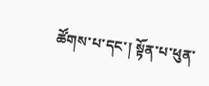ཚོགས་པ་དང་། སྟོན་པ་ཕུན་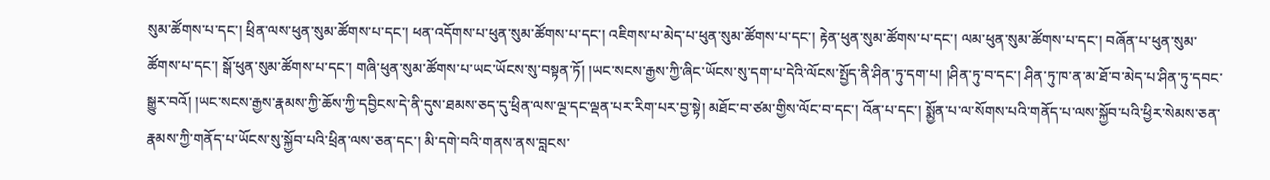སུམ་ཚོགས་པ་དང་། ཕྲིན་ལས་ཕུན་སུམ་ཚོགས་པ་དང་། ཕན་འདོགས་པ་ཕུན་སུམ་ཚོགས་པ་དང་། འཇིགས་པ་མེད་པ་ཕུན་སུམ་ཚོགས་པ་དང་། རྟེན་ཕུན་སུམ་ཚོགས་པ་དང་། ལམ་ཕུན་སུམ་ཚོགས་པ་དང་། བཞོན་པ་ཕུན་སུམ་ཚོགས་པ་དང་། སྒོ་ཕུན་སུམ་ཚོགས་པ་དང་། གཞི་ཕུན་སུམ་ཚོགས་པ་ཡང་ཡོངས་སུ་བསྟན་ཏོ། །ཡང་སངས་རྒྱས་ཀྱི་ཞིང་ཡོངས་སུ་དག་པ་དེའི་ལོངས་སྤྱོད་ནི་ཤིན་ཏུ་དག་པ། །ཤིན་ཏུ་བ་དང་། ཤིན་ཏུ་ཁ་ན་མ་ཐོ་བ་མེད་པ་ཤིན་ཏུ་དབང་སྒྱུར་བའོ། །ཡང་སངས་རྒྱས་རྣམས་ཀྱི་ཆོས་ཀྱི་དབྱིངས་དེ་ནི་དུས་ཐམས་ཅད་དུ་ཕྲིན་ལས་ལྔ་དང་ལྡན་པར་རིག་པར་བྱ་སྟེ། མཐོང་བ་ཙམ་གྱིས་ལོང་བ་དང་། འོན་པ་དང་། སྨྱོན་པ་ལ་སོགས་པའི་གནོད་པ་ལས་སྐྱོབ་པའི་ཕྱིར་སེམས་ཅན་རྣམས་ཀྱི་གནོད་པ་ཡོངས་སུ་སྐྱོབ་པའི་ཕྲིན་ལས་ཅན་དང་། མི་དགེ་བའི་གནས་ནས་བླངས་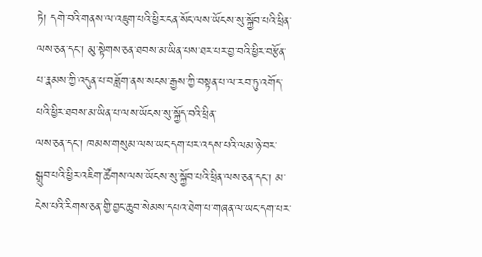ཏེ། དགེ་བའི་གནས་ལ་འཇུག་པའི་ཕྱིར་ངན་སོང་ལས་ཡོངས་སུ་སྐྱོབ་པའི་ཕྲིན་ལས་ཅན་དང་། མུ་སྟེགས་ཅན་ཐབས་མ་ཡིན་པས་ཐར་པར་བྱ་བའི་ཕྱིར་བརྩོན་པ་རྣམས་ཀྱི་འདུན་པ་བཟློག་ནས་སངས་རྒྱས་ཀྱི་བསྟན་པ་ལ་རབ་ཏུ་འགོད་པའི་ཕྱིར་ཐབས་མ་ཡིན་པ་ལས་ཡོངས་སུ་སྐྱོད་བའི་ཕྲིན་
ལས་ཅན་དང་། ཁམས་གསུམ་ལས་ཡང་དག་པར་འདས་པའི་ལམ་ཉེ་བར་སྒྲུབ་པའི་ཕྱིར་འཇིག་ཚོགས་ལས་ཡོངས་སུ་སྐྱོབ་པའི་ཕྲིན་ལས་ཅན་དང་། མ་ངེས་པའི་རིགས་ཅན་གྱི་བྱང་ཆུབ་སེམས་དཔའ་ཐེག་པ་གཞན་ལ་ཡང་དག་པར་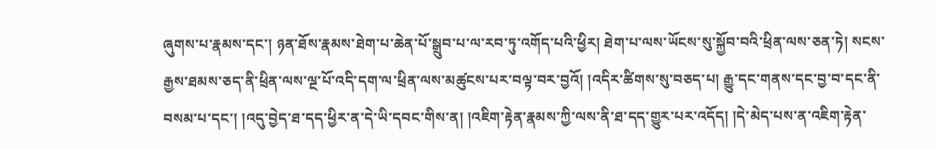ཞུགས་པ་རྣམས་དང་། ཉན་ཐོས་རྣམས་ཐེག་པ་ཆེན་པོ་སྒྲུབ་པ་ལ་རབ་ཏུ་འགོད་པའི་ཕྱིར། ཐེག་པ་ལས་ཡོངས་སུ་སྐྱོབ་བའི་ཕྲིན་ལས་ཅན་ཏེ། སངས་རྒྱས་ཐམས་ཅད་ནི་ཕྲིན་ལས་ལྔ་པོ་འདི་དག་ལ་ཕྲིན་ལས་མཚུངས་པར་བལྟ་བར་བྱའོ། །འདིར་ཚིགས་སུ་བཅད་པ། རྒྱུ་དང་གནས་དང་བྱ་བ་དང་ནི་བསམ་པ་དང་། །འདུ་བྱེད་ཐ་དད་ཕྱིར་ན་དེ་ཡི་དབང་གིས་ན། །འཇིག་རྟེན་རྣམས་ཀྱི་ལས་ནི་ཐ་དད་གྱུར་པར་འདོད། །དེ་མེད་པས་ན་འཇིག་རྟེན་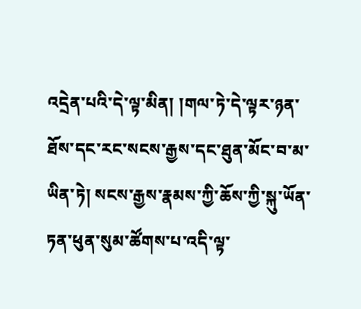འདྲེན་པའི་དེ་ལྟ་མིན། །གལ་ཏེ་དེ་ལྟར་ཉན་ཐོས་དང་རང་སངས་རྒྱས་དང་ཐུན་མོང་བ་མ་ཡིན་ཏེ། སངས་རྒྱས་རྣམས་ཀྱི་ཆོས་ཀྱི་སྐུ་ཡོན་ཏན་ཕུན་སུམ་ཚོགས་པ་འདི་ལྟ་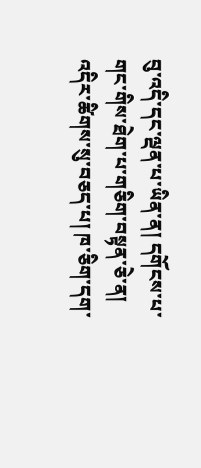བུ་འདི་དང་ལྡན་པ་ཡིན་ན། དགོངས་པ་གང་གིས་ཐེག་པ་གཅིག་བསྟན་ཅེ་ན། འདིར་ཚིགས་སུ་བཅད་པ། ཁ་ཅིག་དག་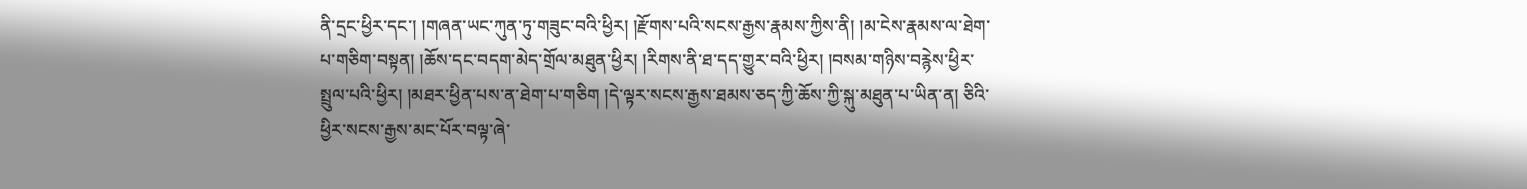ནི་དྲང་ཕྱིར་དང་། །གཞན་ཡང་ཀུན་ཏུ་གཟུང་བའི་ཕྱིར། །རྫོགས་པའི་སངས་རྒྱས་རྣམས་ཀྱིས་ནི། །མ་ངེས་རྣམས་ལ་ཐེག་པ་གཅིག་བསྟན། །ཆོས་དང་བདག་མེད་གྲོལ་མཐུན་ཕྱིར། །རིགས་ནི་ཐ་དད་གྱུར་བའི་ཕྱིར། །བསམ་གཉིས་བརྙེས་ཕྱིར་སྤྲུལ་པའི་ཕྱིར། །མཐར་ཕྱིན་པས་ན་ཐེག་པ་གཅིག །དེ་ལྟར་སངས་རྒྱས་ཐམས་ཅད་ཀྱི་ཆོས་ཀྱི་སྐུ་མཐུན་པ་ཡིན་ན། ཅིའི་ཕྱིར་སངས་རྒྱས་མང་པོར་བལྟ་ཞེ་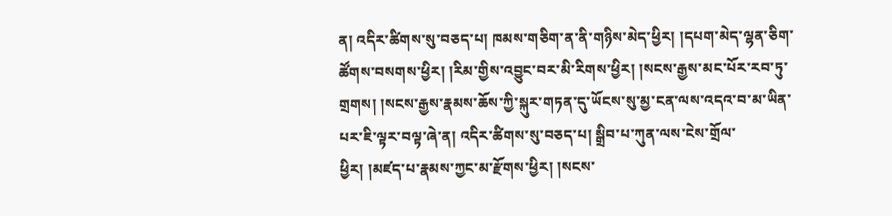ན། འདིར་ཚིགས་སུ་བཅད་པ། ཁམས་གཅིག་ན་ནི་གཉིས་མེད་ཕྱིར། །དཔག་མེད་ལྷན་ཅིག་ཚོགས་བསགས་ཕྱིར། །རིམ་གྱིས་འབྱུང་བར་མི་རིགས་ཕྱིར། །སངས་རྒྱས་མང་པོར་རབ་ཏུ་གྲགས། །སངས་རྒྱས་རྣམས་ཆོས་ཀྱི་སྐུར་གཏན་དུ་ཡོངས་སུ་མྱ་ངན་ལས་འདའ་བ་མ་ཡིན་པར་ཇི་ལྟར་བལྟ་ཞེ་ན། འདིར་ཚིགས་སུ་བཅད་པ། སྒྲིབ་པ་ཀུན་ལས་ངེས་གྲོལ་ཕྱིར། །མཛད་པ་རྣམས་ཀྱང་མ་རྫོགས་ཕྱིར། །སངས་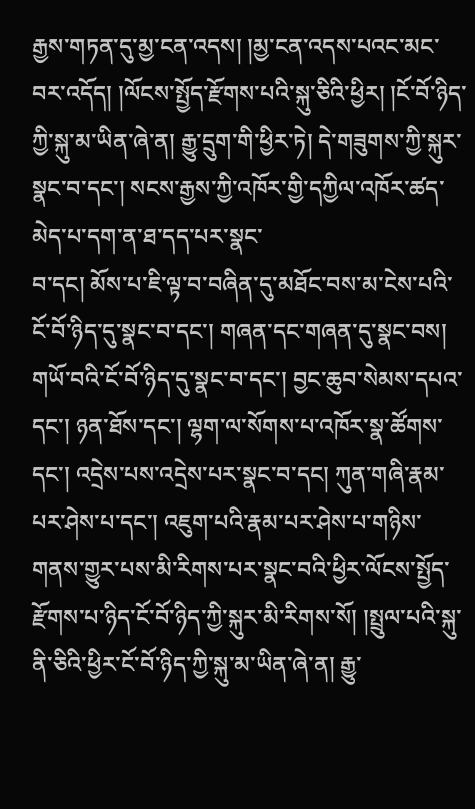རྒྱས་གཏན་དུ་མྱ་ངན་འདས། །མྱ་ངན་འདས་པའང་མང་བར་འདོད། །ལོངས་སྤྱོད་རྫོགས་པའི་སྐུ་ཅིའི་ཕྱིར། །ངོ་བོ་ཉིད་ཀྱི་སྐུ་མ་ཡིན་ཞེ་ན། རྒྱུ་དྲུག་གི་ཕྱིར་ཏེ། དེ་གཟུགས་ཀྱི་སྐུར་སྣང་བ་དང་། སངས་རྒྱས་ཀྱི་འཁོར་གྱི་དཀྱིལ་འཁོར་ཚད་མེད་པ་དག་ན་ཐ་དད་པར་སྣང་
བ་དང། མོས་པ་ཇི་ལྟ་བ་བཞིན་དུ་མཐོང་བས་མ་ངེས་པའི་ངོ་བོ་ཉིད་དུ་སྣང་བ་དང་། གཞན་དང་གཞན་དུ་སྣང་བས། གཡོ་བའི་ངོ་བོ་ཉིད་དུ་སྣང་བ་དང་། བྱང་ཆུབ་སེམས་དཔའ་དང་། ཉན་ཐོས་དང་། ལྷག་ལ་སོགས་པ་འཁོར་སྣ་ཚོགས་དང་། འདྲེས་པས་འདྲེས་པར་སྣང་བ་དང། ཀུན་གཞི་རྣམ་པར་ཤེས་པ་དང་། འཇུག་པའི་རྣམ་པར་ཤེས་པ་གཉིས་གནས་གྱུར་པས་མི་རིགས་པར་སྣང་བའི་ཕྱིར་ལོངས་སྤྱོད་རྫོགས་པ་ཉིད་ངོ་བོ་ཉིད་ཀྱི་སྐུར་མི་རིགས་སོ། །སྤྲུལ་པའི་སྐུ་ནི་ཅིའི་ཕྱིར་ངོ་བོ་ཉིད་ཀྱི་སྐུ་མ་ཡིན་ཞེ་ན། རྒྱུ་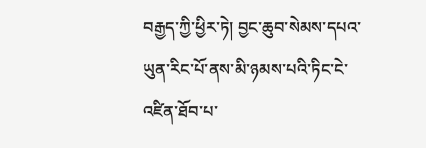བརྒྱད་ཀྱི་ཕྱིར་ཏེ། བྱང་ཆུབ་སེམས་དཔའ་ཡུན་རིང་པོ་ནས་མི་ཉམས་པའི་ཏིང་ངེ་འཛིན་ཐོབ་པ་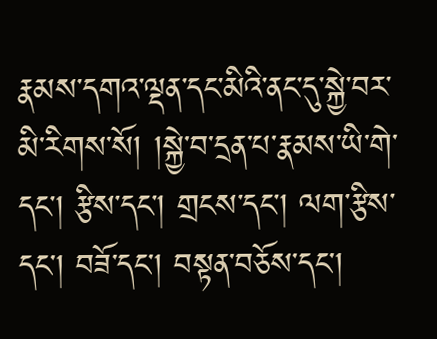རྣམས་དགའ་ལྡན་དང་མིའི་ནང་དུ་སྐྱེ་བར་མི་རིགས་སོ། །སྐྱེ་བ་དྲན་པ་རྣམས་ཡི་གེ་དང་། རྩིས་དང་། གྲངས་དང་། ལག་རྩིས་དང་། བཟོ་དང་། བསྟན་བཅོས་དང་།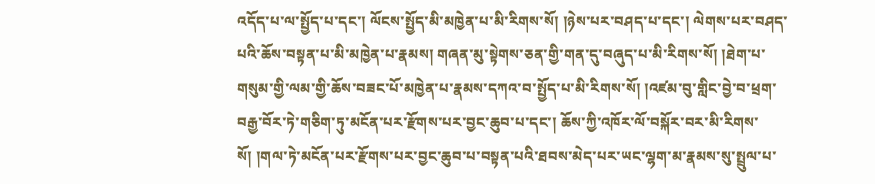འདོད་པ་ལ་སྤྱོད་པ་དང་། ལོངས་སྤྱོད་མི་མཁྱེན་པ་མི་རིགས་སོ། །ཉེས་པར་བཤད་པ་དང་། ལེགས་པར་བཤད་པའི་ཆོས་བསྟན་པ་མི་མཁྱེན་པ་རྣམས། གཞན་མུ་སྟེགས་ཅན་གྱི་གན་དུ་བཞུད་པ་མི་རིགས་སོ། །ཐེག་པ་གསུམ་གྱི་ལམ་གྱི་ཆོས་བཟང་པོ་མཁྱེན་པ་རྣམས་དཀའ་བ་སྤྱོད་པ་མི་རིགས་སོ། །འཛམ་བུ་གླིང་བྱེ་བ་ཕྲག་བརྒྱ་བོར་ཏེ་གཅིག་ཏུ་མངོན་པར་རྫོགས་པར་བྱང་ཆུབ་པ་དང་། ཆོས་ཀྱི་འཁོར་ལོ་བསྐོར་བར་མི་རིགས་སོ། །གལ་ཏེ་མངོན་པར་རྫོགས་པར་བྱང་ཆུབ་པ་བསྟན་པའི་ཐབས་མེད་པར་ཡང་ལྷག་མ་རྣམས་སུ་སྤྲུལ་པ་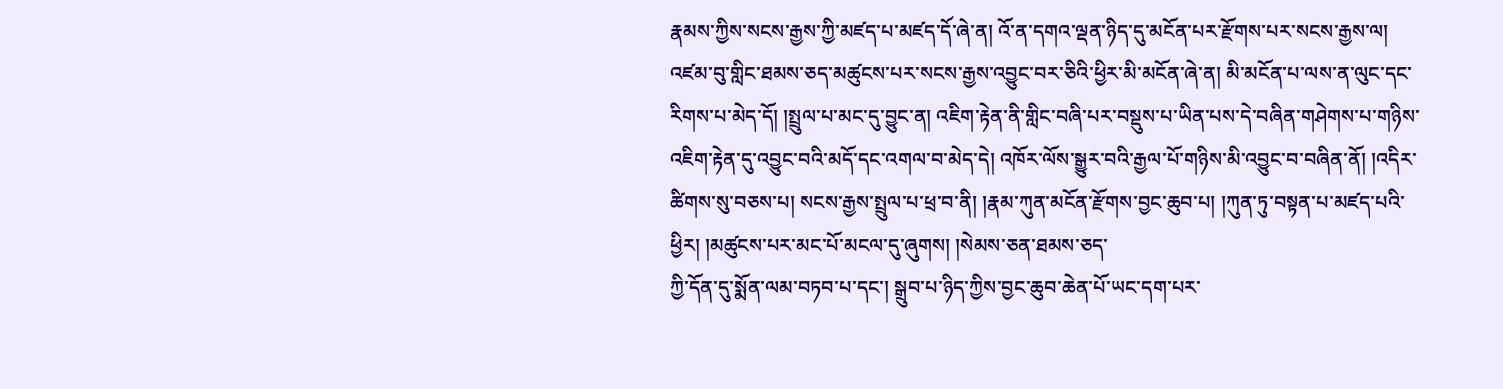རྣམས་ཀྱིས་སངས་རྒྱས་ཀྱི་མཛད་པ་མཛད་དོ་ཞེ་ན། འོ་ན་དགའ་ལྡན་ཉིད་དུ་མངོན་པར་རྫོགས་པར་སངས་རྒྱས་ལ། འཛམ་བུ་གླིང་ཐམས་ཅད་མཚུངས་པར་སངས་རྒྱས་འབྱུང་བར་ཅིའི་ཕྱིར་མི་མངོན་ཞེ་ན། མི་མངོན་པ་ལས་ན་ལུང་དང་རིགས་པ་མེད་དོ། །སྤྲུལ་པ་མང་དུ་བྱུང་ན། འཇིག་རྟེན་ནི་གླིང་བཞི་པར་བསྡུས་པ་ཡིན་པས་དེ་བཞིན་གཤེགས་པ་གཉིས་འཇིག་རྟེན་དུ་འབྱུང་བའི་མདོ་དང་འགལ་བ་མེད་དེ། འཁོར་ལོས་སྒྱུར་བའི་རྒྱལ་པོ་གཉིས་མི་འབྱུང་བ་བཞིན་ནོ། །འདིར་ཚིགས་སུ་བཅས་པ། སངས་རྒྱས་སྤྲུལ་པ་ཕྲ་བ་ནི། །རྣམ་ཀུན་མངོན་རྫོགས་བྱང་ཆུབ་པ། །ཀུན་ཏུ་བསྟན་པ་མཛད་པའི་ཕྱིར། །མཚུངས་པར་མང་པོ་མངལ་དུ་ཞུགས། །སེམས་ཅན་ཐམས་ཅད་
ཀྱི་དོན་དུ་སྨོན་ལམ་བཏབ་པ་དང་། སྒྲུབ་པ་ཉིད་ཀྱིས་བྱང་ཆུབ་ཆེན་པོ་ཡང་དག་པར་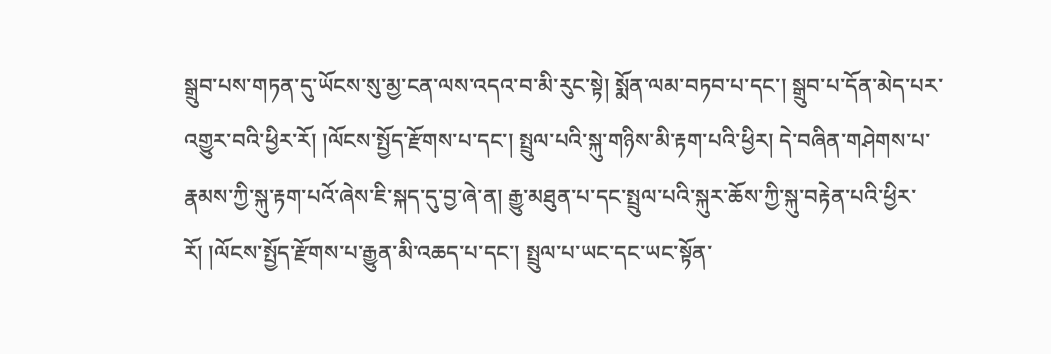སྒྲུབ་པས་གཏན་དུ་ཡོངས་སུ་མྱ་ངན་ལས་འདའ་བ་མི་རུང་སྟེ། སྨོན་ལམ་བཏབ་པ་དང་། སྒྲུབ་པ་དོན་མེད་པར་འགྱུར་བའི་ཕྱིར་རོ། །ལོངས་སྤྱོད་རྫོགས་པ་དང་། སྤྲུལ་པའི་སྐུ་གཉིས་མི་རྟག་པའི་ཕྱིར། དེ་བཞིན་གཤེགས་པ་རྣམས་ཀྱི་སྐུ་རྟག་པའོ་ཞེས་ཇི་སྐད་དུ་བྱ་ཞེ་ན། རྒྱུ་མཐུན་པ་དང་སྤྲུལ་པའི་སྐུར་ཆོས་ཀྱི་སྐུ་བརྟེན་པའི་ཕྱིར་རོ། །ལོངས་སྤྱོད་རྫོགས་པ་རྒྱུན་མི་འཆད་པ་དང་། སྤྲུལ་པ་ཡང་དང་ཡང་སྟོན་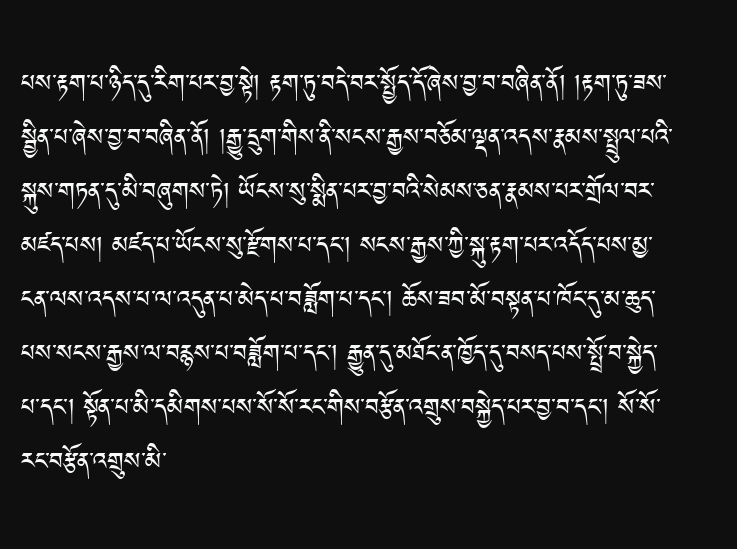པས་རྟག་པ་ཉིད་དུ་རིག་པར་བྱ་སྟེ། རྟག་ཏུ་བདེ་བར་སྤྱོད་དོ་ཞེས་བྱ་བ་བཞིན་ནོ། །རྟག་ཏུ་ཟས་སྦྱིན་པ་ཞེས་བྱ་བ་བཞིན་ནོ། །རྒྱུ་དྲུག་གིས་ནི་སངས་རྒྱས་བཅོམ་ལྡན་འདས་རྣམས་སྤྲུལ་པའི་སྐུས་གཏན་དུ་མི་བཞུགས་ཏེ། ཡོངས་སུ་སྨིན་པར་བྱ་བའི་སེམས་ཅན་རྣམས་པར་གྲོལ་བར་མཛད་པས། མཛད་པ་ཡོངས་སུ་རྫོགས་པ་དང་། སངས་རྒྱས་ཀྱི་སྐུ་རྟག་པར་འདོད་པས་མྱ་ངན་ལས་འདས་པ་ལ་འདུན་པ་མེད་པ་བཟློག་པ་དང་། ཆོས་ཟབ་མོ་བསྟན་པ་ཁོང་དུ་མ་ཆུད་པས་སངས་རྒྱས་ལ་བརྙས་པ་བཟློག་པ་དང་། རྒྱུན་དུ་མཐོང་ན་ཁྱོད་དུ་བསད་པས་སྤྲོ་བ་སྐྱེད་པ་དང་། སྟོན་པ་མི་དམིགས་པས་སོ་སོ་རང་གིས་བརྩོན་འགྲུས་བསྐྱེད་པར་བྱ་བ་དང་། སོ་སོ་རང་བརྩོན་འགྲུས་མི་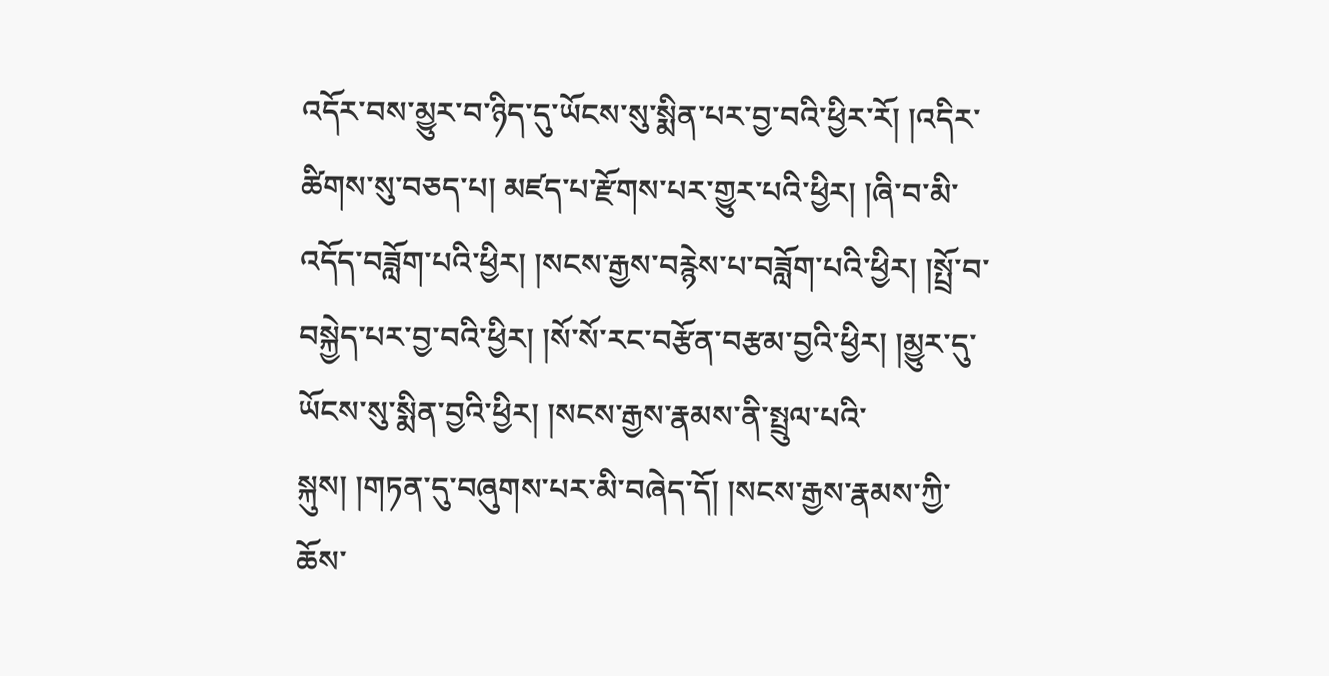འདོར་བས་མྱུར་བ་ཉིད་དུ་ཡོངས་སུ་སྨིན་པར་བྱ་བའི་ཕྱིར་རོ། །འདིར་ཚིགས་སུ་བཅད་པ། མཛད་པ་རྫོགས་པར་གྱུར་པའི་ཕྱིར། །ཞི་བ་མི་འདོད་བཟློག་པའི་ཕྱིར། །སངས་རྒྱས་བརྙེས་པ་བཟློག་པའི་ཕྱིར། །སྤྲོ་བ་བསྐྱེད་པར་བྱ་བའི་ཕྱིར། །སོ་སོ་རང་བརྩོན་བརྩམ་བྱའི་ཕྱིར། །མྱུར་དུ་ཡོངས་སུ་སྨིན་བྱའི་ཕྱིར། །སངས་རྒྱས་རྣམས་ནི་སྤྲུལ་པའི་སྐུས། །གཏན་དུ་བཞུགས་པར་མི་བཞེད་དོ། །སངས་རྒྱས་རྣམས་ཀྱི་ཆོས་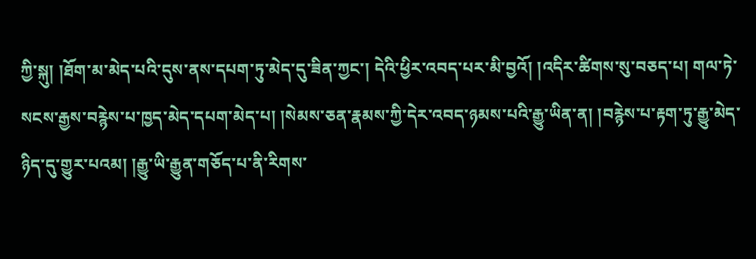ཀྱི་སྐུ། །ཐོག་མ་མེད་པའི་དུས་ནས་དཔག་ཏུ་མེད་དུ་ཟིན་ཀྱང་། དེའི་ཕྱིར་འབད་པར་མི་བྱའོ། །འདིར་ཚིགས་སུ་བཅད་པ། གལ་ཏེ་སངས་རྒྱས་བརྙེས་པ་ཁྱད་མེད་དཔག་མེད་པ། །སེམས་ཅན་རྣམས་ཀྱི་དེར་འབད་ཉམས་པའི་རྒྱུ་ཡིན་ན། །བརྙེས་པ་རྟག་ཏུ་རྒྱུ་མེད་ཉིད་དུ་གྱུར་པའམ། །རྒྱུ་ཡི་རྒྱུན་གཅོད་པ་ནི་རིགས་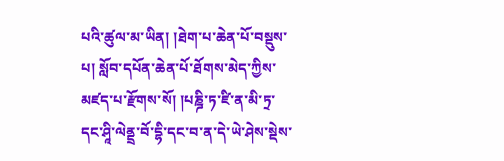པའི་ཚུལ་མ་ཡིན། །ཐེག་པ་ཆེན་པོ་བསྡུས་པ། སློབ་དཔོན་ཆེན་པོ་ཐོགས་མེད་ཀྱིས་མཛད་པ་རྫོགས་སོ། །པཎྜི་ཏ་ཛི་ན་མི་ཏྲ་དང་ཤཱི་ལེནྡྲ་བོ་དྷི་དང་བ་ན་དེ་ཡེ་ཤེས་སྡེས་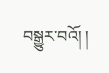བསྒྱུར་བའོ། །